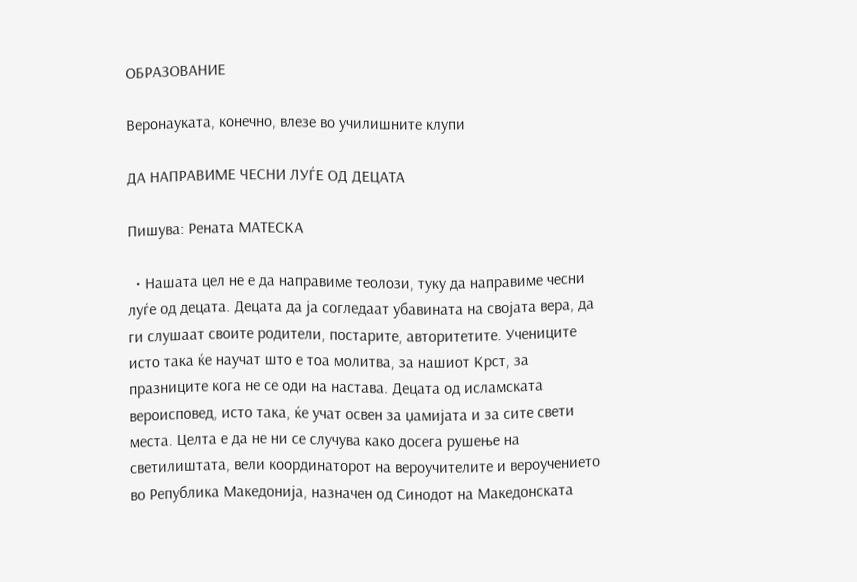ОБРАЗОВАНИЕ

Веронауката, конечно, влезе во училишните клупи

ДА НАПРАВИМЕ ЧЕСНИ ЛУЃЕ ОД ДЕЦАТА

Пишува: Рената МАТЕСКА

  • Нашата цел не е да направиме теолози, туку да направиме чесни луѓе од децата. Децата да ја согледаат убавината на својата вера, да ги слушаат своите родители, постарите, авторитетите. Учениците исто така ќе научат што е тоа молитва, за нашиот Крст, за празниците кога не се оди на настава. Децата од исламската вероисповед, исто така, ќе учат освен за џамијата и за сите свети места. Целта е да не ни се случува како досега рушење на светилиштата, вели координаторот на вероучителите и вероучението во Република Македонија, назначен од Синодот на Македонската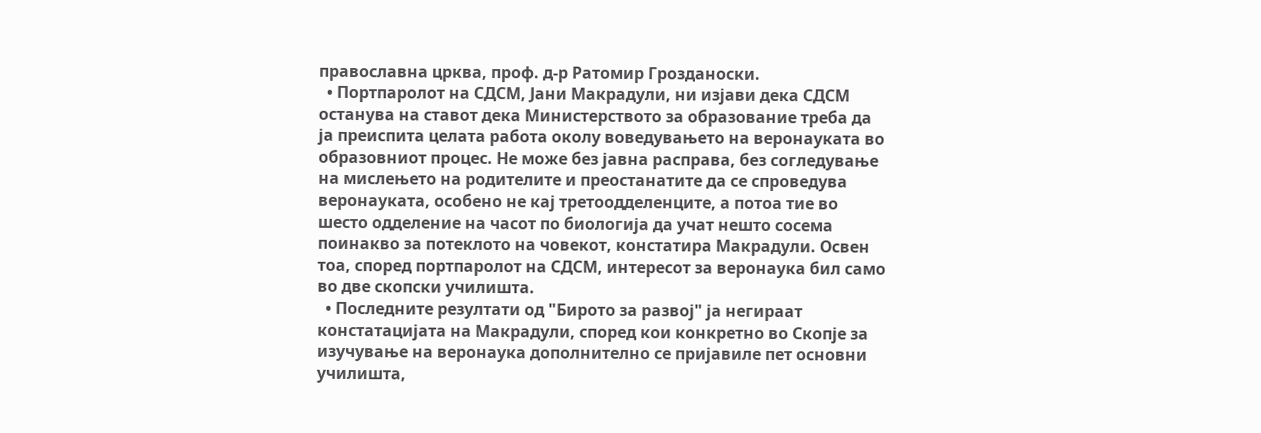православна црква, проф. д-р Ратомир Грозданоски.
  • Портпаролот на СДСМ, Јани Макрадули, ни изјави дека СДСМ останува на ставот дека Министерството за образование треба да ја преиспита целата работа околу воведувањето на веронауката во образовниот процес. Не може без јавна расправа, без согледување на мислењето на родителите и преостанатите да се спроведува веронауката, особено не кај третоодделенците, а потоа тие во шесто одделение на часот по биологија да учат нешто сосема поинакво за потеклото на човекот, констатира Макрадули. Освен тоа, според портпаролот на СДСМ, интересот за веронаука бил само во две скопски училишта.
  • Последните резултати од "Бирото за развој" ја негираат констатацијата на Макрадули, според кои конкретно во Скопје за изучување на веронаука дополнително се пријавиле пет основни училишта,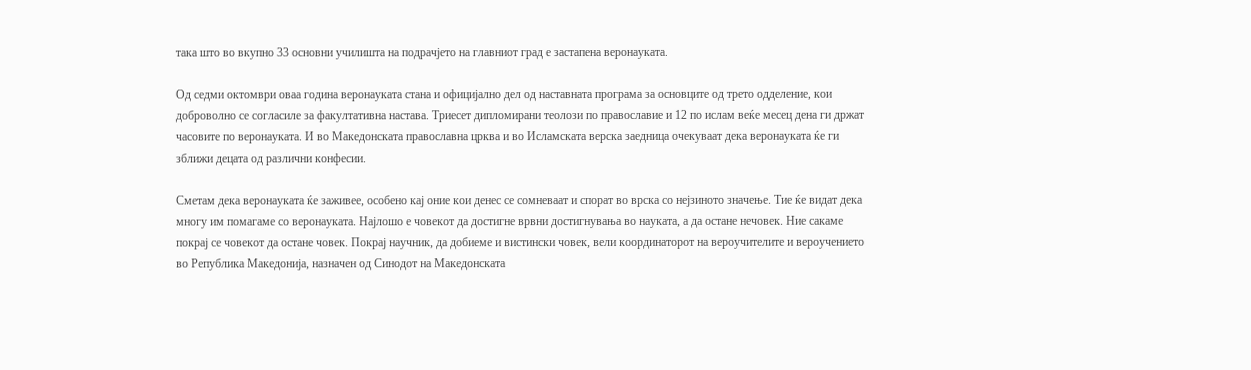така што во вкупно 33 основни училишта на подрачјето на главниот град е застапена веронауката.

Од седми октомври оваа година веронауката стана и официјално дел од наставната програма за основците од трето одделение, кои доброволно се согласиле за факултативна настава. Триесет дипломирани теолози по православие и 12 по ислам веќе месец дена ги држат часовите по веронауката. И во Македонската православна црква и во Исламската верска заедница очекуваат дека веронауката ќе ги зближи децата од различни конфесии.

Сметам дека веронауката ќе заживее, особено кај оние кои денес се сомневаат и спорат во врска со нејзиното значење. Тие ќе видат дека многу им помагаме со веронауката. Најлошо е човекот да достигне врвни достигнувања во науката, а да остане нечовек. Ние сакаме покрај се човекот да остане човек. Покрај научник, да добиеме и вистински човек, вели координаторот на вероучителите и вероучението во Република Македонија, назначен од Синодот на Македонската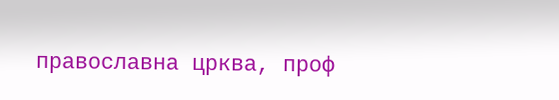православна црква, проф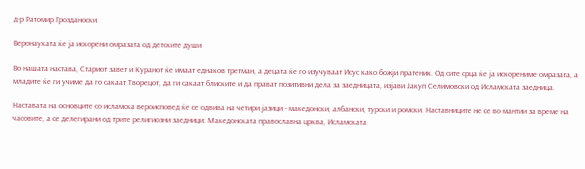д-р Ратомир Грозданоски.

Веронауката ќе ја искорени омразата од детските души

Во нашата настава, Стариот завет и Куранот ќе имаат еднаков третман, а децата ќе го изучуваат Исус како божји пратеник. Од сите срца ќе ја искорениме омразата, а младите ќе ги учиме да го сакаат Творецот, да ги сакаат блиските и да прават позитивни дела за заедницата, изјави Јакуп Селимовски од Исламската заедница.

Наставата на основците со исламска вероисповед ќе се одвива на четири јазици - македонски, албански, турски и ромски. Наставниците не се во мантии за време на часовите, а се делегирани од трите религиозни заедници: Македонската православна црква, Исламската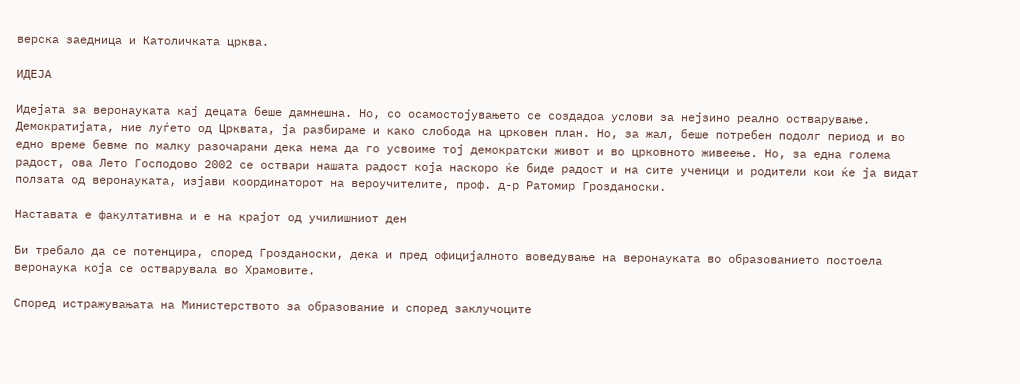верска заедница и Католичката црква.

ИДЕЈА

Идејата за веронауката кај децата беше дамнешна. Но, со осамостојувањето се создадоа услови за нејзино реално остварување. Демократијата, ние луѓето од Црквата, ја разбираме и како слобода на црковен план. Но, за жал, беше потребен подолг период и во едно време бевме по малку разочарани дека нема да го усвоиме тој демократски живот и во црковното живеење. Но, за една голема радост, ова Лето Господово 2002 се оствари нашата радост која наскоро ќе биде радост и на сите ученици и родители кои ќе ја видат ползата од веронауката, изјави координаторот на вероучителите, проф. д-р Ратомир Грозданоски.

Наставата е факултативна и е на крајот од училишниот ден

Би требало да се потенцира, според Грозданоски, дека и пред официјалното воведување на веронауката во образованието постоела веронаука која се остварувала во Храмовите.

Според истражувањата на Министерството за образование и според заклучоците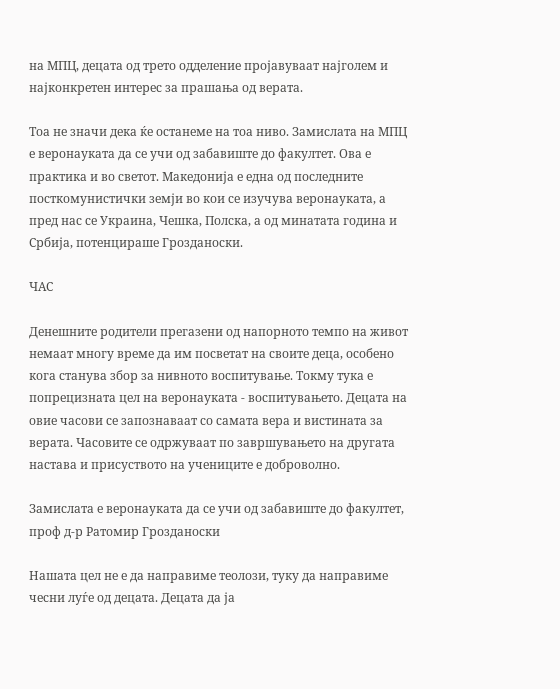на МПЦ, децата од трето одделение пројавуваат најголем и најконкретен интерес за прашања од верата.

Тоа не значи дека ќе останеме на тоа ниво. Замислата на МПЦ е веронауката да се учи од забавиште до факултет. Ова е практика и во светот. Македонија е една од последните посткомунистички земји во кои се изучува веронауката, а пред нас се Украина, Чешка, Полска, а од минатата година и Србија, потенцираше Грозданоски.

ЧАС

Денешните родители прегазени од напорното темпо на живот немаат многу време да им посветат на своите деца, особено кога станува збор за нивното воспитување. Токму тука е попрецизната цел на веронауката - воспитувањето. Децата на овие часови се запознаваат со самата вера и вистината за верата. Часовите се одржуваат по завршувањето на другата настава и присуството на учениците е доброволно.

Замислата е веронауката да се учи од забавиште до факултет, проф д-р Ратомир Грозданоски

Нашата цел не е да направиме теолози, туку да направиме чесни луѓе од децата. Децата да ја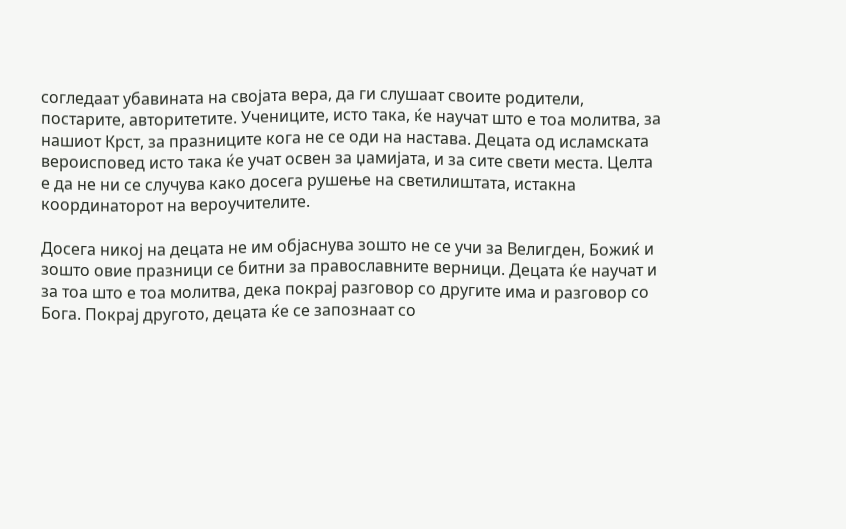согледаат убавината на својата вера, да ги слушаат своите родители, постарите, авторитетите. Учениците, исто така, ќе научат што е тоа молитва, за нашиот Крст, за празниците кога не се оди на настава. Децата од исламската вероисповед исто така ќе учат освен за џамијата, и за сите свети места. Целта е да не ни се случува како досега рушење на светилиштата, истакна координаторот на вероучителите.

Досега никој на децата не им објаснува зошто не се учи за Велигден, Божиќ и зошто овие празници се битни за православните верници. Децата ќе научат и за тоа што е тоа молитва, дека покрај разговор со другите има и разговор со Бога. Покрај другото, децата ќе се запознаат со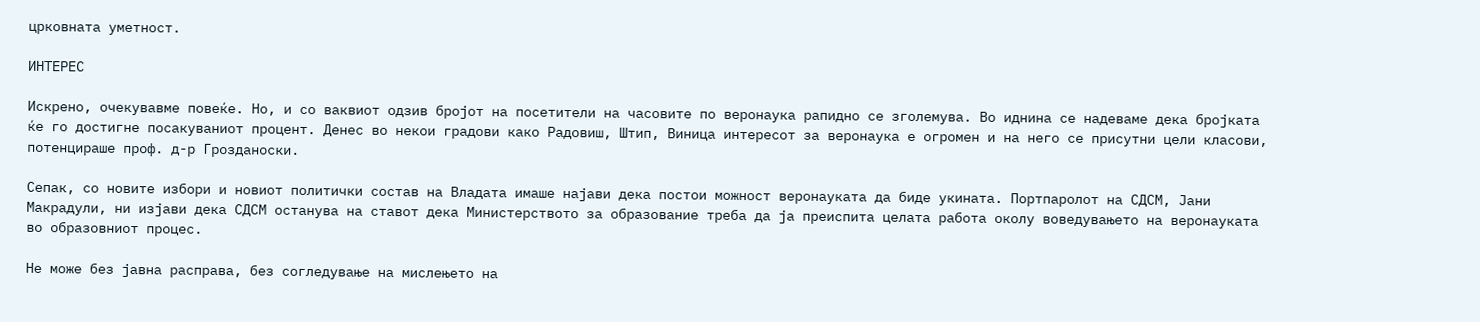црковната уметност.

ИНТЕРЕС

Искрено, очекувавме повеќе. Но, и со ваквиот одзив бројот на посетители на часовите по веронаука рапидно се зголемува. Во иднина се надеваме дека бројката ќе го достигне посакуваниот процент. Денес во некои градови како Радовиш, Штип, Виница интересот за веронаука е огромен и на него се присутни цели класови, потенцираше проф. д-р Грозданоски.

Сепак, со новите избори и новиот политички состав на Владата имаше најави дека постои можност веронауката да биде укината. Портпаролот на СДСМ, Јани Макрадули, ни изјави дека СДСМ останува на ставот дека Министерството за образование треба да ја преиспита целата работа околу воведувањето на веронауката во образовниот процес.

Не може без јавна расправа, без согледување на мислењето на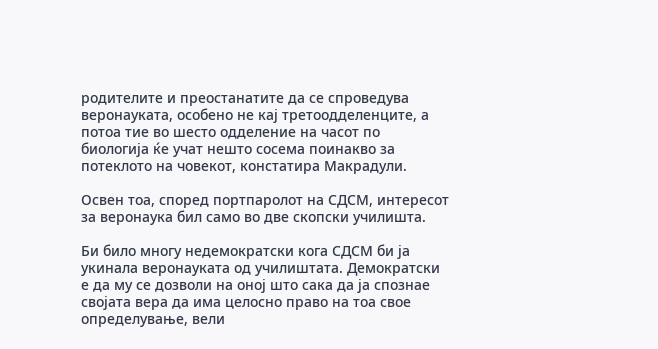родителите и преостанатите да се спроведува веронауката, особено не кај третоодделенците, а потоа тие во шесто одделение на часот по биологија ќе учат нешто сосема поинакво за потеклото на човекот, констатира Макрадули.

Освен тоа, според портпаролот на СДСМ, интересот за веронаука бил само во две скопски училишта.

Би било многу недемократски кога СДСМ би ја укинала веронауката од училиштата. Демократски е да му се дозволи на оној што сака да ја спознае својата вера да има целосно право на тоа свое определување, вели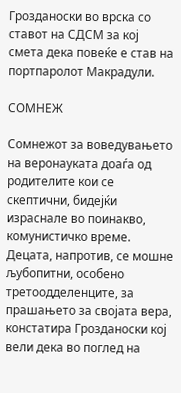Грозданоски во врска со ставот на СДСМ за кој смета дека повеќе е став на портпаролот Макрадули.

СОМНЕЖ

Сомнежот за воведувањето на веронауката доаѓа од родителите кои се скептични, бидејќи израснале во поинакво, комунистичко време. Децата, напротив, се мошне љубопитни, особено третоодделенците, за прашањето за својата вера, констатира Грозданоски кој вели дека во поглед на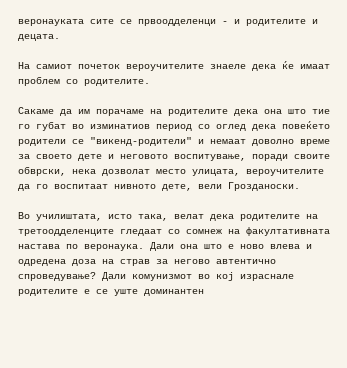веронауката сите се првоодделенци - и родителите и децата.

На самиот почеток вероучителите знаеле дека ќе имаат проблем со родителите.

Сакаме да им порачаме на родителите дека она што тие го губат во изминатиов период со оглед дека повеќето родители се "викенд-родители" и немаат доволно време за своето дете и неговото воспитување, поради своите обврски, нека дозволат место улицата, вероучителите да го воспитаат нивното дете, вели Грозданоски.

Во училиштата, исто така, велат дека родителите на третоодделенците гледаат со сомнеж на факултативната настава по веронаука. Дали она што е ново влева и одредена доза на страв за негово автентично спроведување? Дали комунизмот во кој израснале родителите е се уште доминантен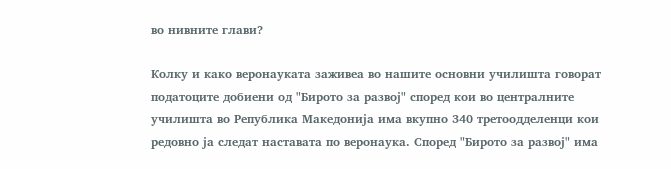во нивните глави?

Колку и како веронауката заживеа во нашите основни училишта говорат податоците добиени од "Бирото за развој" според кои во централните училишта во Република Македонија има вкупно 340 третоодделенци кои редовно ја следат наставата по веронаука. Според "Бирото за развој" има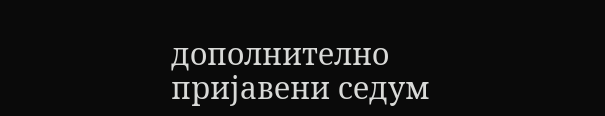дополнително пријавени седум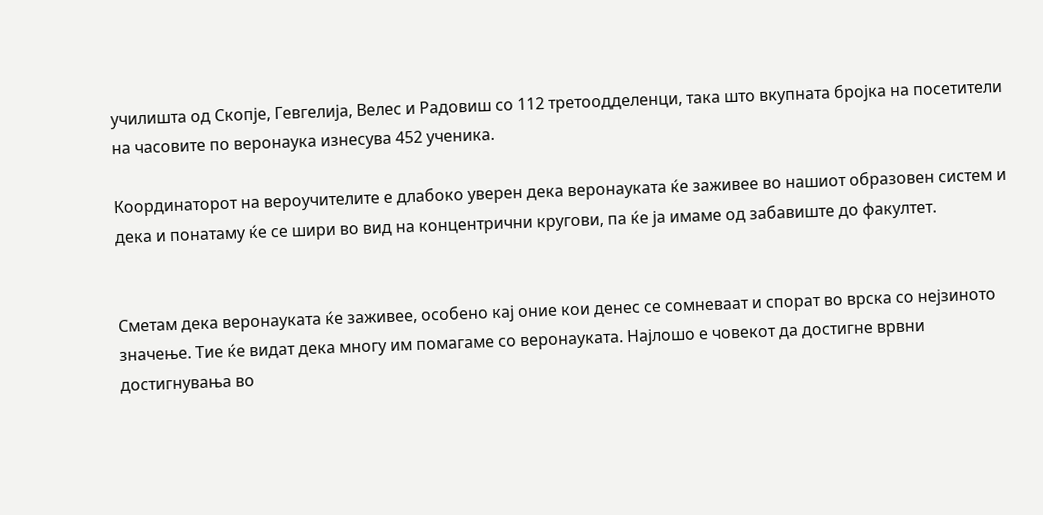училишта од Скопје, Гевгелија, Велес и Радовиш со 112 третоодделенци, така што вкупната бројка на посетители на часовите по веронаука изнесува 452 ученика.

Координаторот на вероучителите е длабоко уверен дека веронауката ќе заживее во нашиот образовен систем и дека и понатаму ќе се шири во вид на концентрични кругови, па ќе ја имаме од забавиште до факултет.


Сметам дека веронауката ќе заживее, особено кај оние кои денес се сомневаат и спорат во врска со нејзиното значење. Тие ќе видат дека многу им помагаме со веронауката. Најлошо е човекот да достигне врвни достигнувања во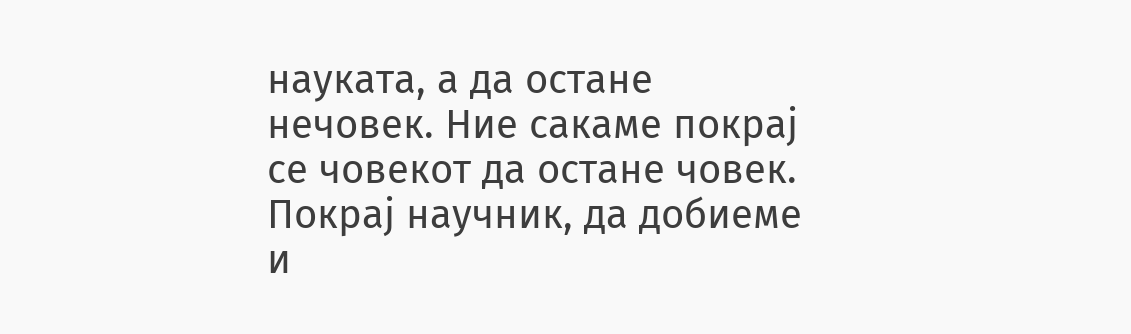науката, а да остане нечовек. Ние сакаме покрај се човекот да остане човек. Покрај научник, да добиеме и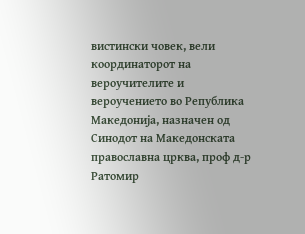вистински човек, вели координаторот на вероучителите и вероучението во Република Македонија, назначен од Синодот на Македонската православна црква, проф д-р Ратомир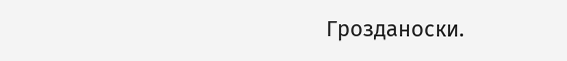Грозданоски.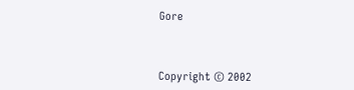Gore



Copyright © 2002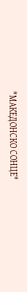"МАКЕДОНСКО СОНЦЕ"